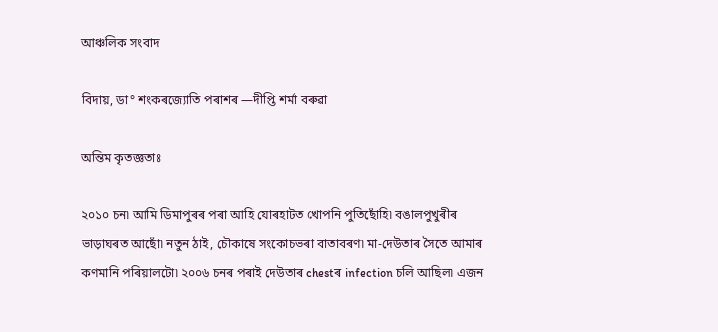আঞ্চলিক সংবাদ

বিদায়, ডা° শংকৰজ্যোতি পৰাশৰ —দীপ্তি শৰ্মা বৰুৱা

অন্তিম কৃতজ্ঞতাঃ

২০১০ চন৷ আমি ডিমাপুৰৰ পৰা আহি যোৰহাটত খোপনি পুতিছোঁহি৷ বঙালপুখুৰীৰ ভাড়াঘৰত আছোঁ৷ নতুন ঠাই, চৌকাষে সংকোচভৰা বাতাবৰণ৷ মা-দেউতাৰ সৈতে আমাৰ কণমানি পৰিয়ালটো৷ ২০০৬ চনৰ পৰাই দেউতাৰ chestৰ infection চলি আছিল৷ এজন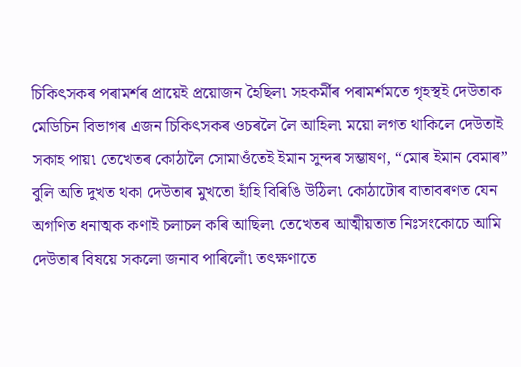চিকিৎসকৰ পৰামৰ্শৰ প্ৰায়েই প্ৰয়োজন হৈছিল৷ সহকৰ্মীৰ পৰামৰ্শমতে গৃহস্থই দেউতাক মেডিচিন বিভাগৰ এজন চিকিৎসকৰ ওচৰলৈ লৈ আহিল৷ ময়ো লগত থাকিলে দেউতাই সকাহ পায়৷ তেখেতৰ কোঠালৈ সোমাওঁতেই ইমান সুন্দৰ সম্ভাষণ, “মোৰ ইমান বেমাৰ” বুলি অতি দুখত থকা দেউতাৰ মুখতো হাঁহি বিৰিঙি উঠিল৷ কোঠাটোৰ বাতাবৰণত যেন অগণিত ধনাত্মক কণাই চলাচল কৰি আছিল৷ তেখেতৰ আত্মীয়তাত নিঃসংকোচে আমি দেউতাৰ বিষয়ে সকলো জনাব পাৰিলোঁ৷ তৎক্ষণাতে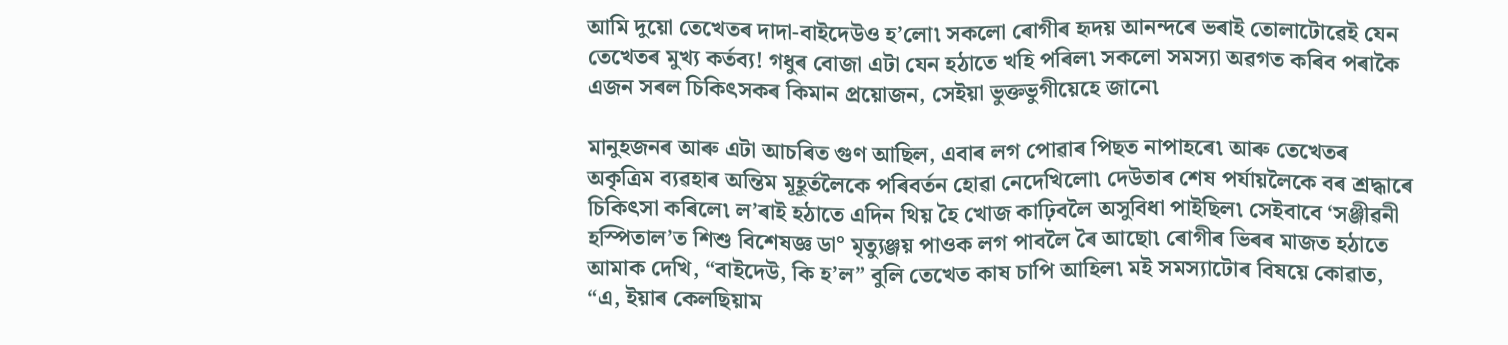আমি দুয়ো তেখেতৰ দাদা-বাইদেউও হ’লো৷ সকলো ৰোগীৰ হৃদয় আনন্দৰে ভৰাই তোলাটোৱেই যেন তেখেতৰ মুখ্য কৰ্তব্য! গধুৰ বোজা এটা যেন হঠাতে খহি পৰিল৷ সকলো সমস্যা অৱগত কৰিব পৰাকৈ এজন সৰল চিকিৎসকৰ কিমান প্ৰয়োজন, সেইয়া ভুক্তভুগীয়েহে জানে৷

মানুহজনৰ আৰু এটা আচৰিত গুণ আছিল, এবাৰ লগ পোৱাৰ পিছত নাপাহৰে৷ আৰু তেখেতৰ অকৃত্ৰিম ব্যৱহাৰ অন্তিম মূহূৰ্তলৈকে পৰিবৰ্তন হোৱা নেদেখিলো৷ দেউতাৰ শেষ পৰ্যায়লৈকে বৰ শ্ৰদ্ধাৰে চিকিৎসা কৰিলে৷ ল’ৰাই হঠাতে এদিন থিয় হৈ খোজ কাঢ়িবলৈ অসুবিধা পাইছিল৷ সেইবাবে ‘সঞ্জীৱনী হস্পিতাল’ত শিশু বিশেষজ্ঞ ডা° মৃত্যুঞ্জয় পাওক লগ পাবলৈ ৰৈ আছো৷ ৰোগীৰ ভিৰৰ মাজত হঠাতে আমাক দেখি, “বাইদেউ, কি হ’ল” বুলি তেখেত কাষ চাপি আহিল৷ মই সমস্যাটোৰ বিষয়ে কোৱাত, “এ, ইয়াৰ কেলছিয়াম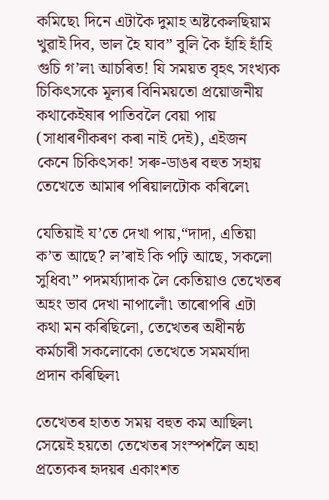কমিছে৷ দিনে এটাকৈ দুমাহ অষ্টকেলছিয়াম খুৱাই দিব, ভাল হৈ যাব” বুলি কৈ হাঁহি হাঁহি গুচি গ’ল৷ আচৰিত! যি সময়ত বৃহৎ সংখ্যক চিকিৎসকে মূল্যৰ বিনিময়তো প্ৰয়োজনীয় কথাকেইষাৰ পাতিবলৈ বেয়া পায় (সাধাৰণীকৰণ কৰা নাই দেই), এইজন কেনে চিকিৎসক! সৰু-ডাঙৰ বহুত সহায় তেখেতে আমাৰ পৰিয়ালটোক কৰিলে৷

যেতিয়াই য’তে দেখা পায়,“দাদা, এতিয়া ক’ত আছে? ল’ৰাই কি পঢ়ি আছে, সকলো সুধিব৷” পদমৰ্য্যাদাক লৈ কেতিয়াও তেখেতৰ অহং ভাব দেখা নাপালোঁ৷ তাৰোপৰি এটা কথা মন কৰিছিলো, তেখেতৰ অধীনষ্ঠ কৰ্মচাৰী সকলোকো তেখেতে সমমৰ্যাদা প্ৰদান কৰিছিল৷

তেখেতৰ হাতত সময় বহুত কম আছিল৷ সেয়েই হয়তো তেখেতৰ সংস্পৰ্শলৈ অহা প্ৰত্যেকৰ হৃদয়ৰ একাংশত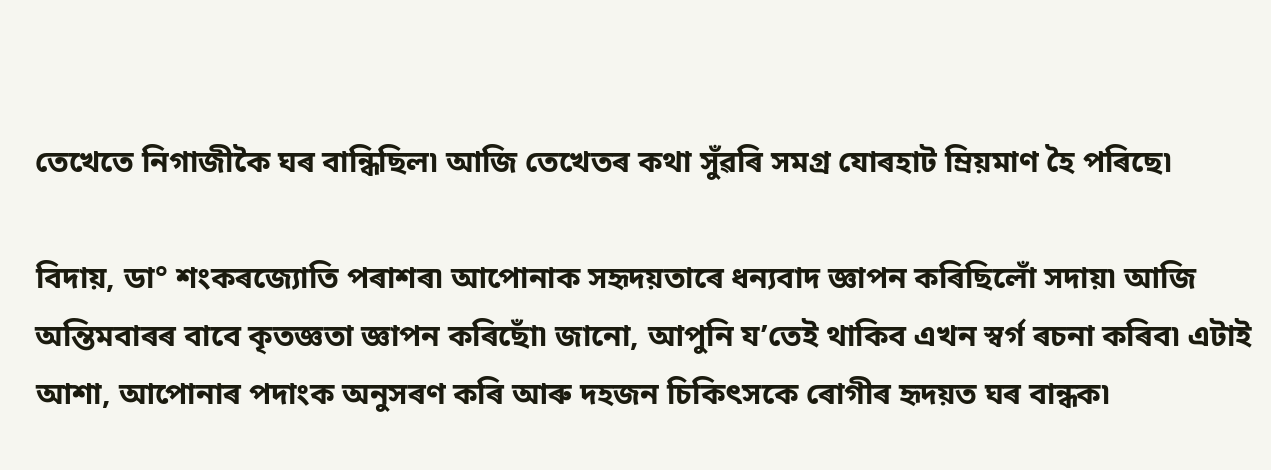তেখেতে নিগাজীকৈ ঘৰ বান্ধিছিল৷ আজি তেখেতৰ কথা সুঁৱৰি সমগ্ৰ যোৰহাট ম্ৰিয়মাণ হৈ পৰিছে৷

বিদায়, ডা° শংকৰজ্যোতি পৰাশৰ৷ আপোনাক সহৃদয়তাৰে ধন্যবাদ জ্ঞাপন কৰিছিলোঁ সদায়৷ আজি অন্তিমবাৰৰ বাবে কৃতজ্ঞতা জ্ঞাপন কৰিছোঁ৷ জানো, আপুনি য’তেই থাকিব এখন স্বৰ্গ ৰচনা কৰিব৷ এটাই আশা, আপোনাৰ পদাংক অনুসৰণ কৰি আৰু দহজন চিকিৎসকে ৰোগীৰ হৃদয়ত ঘৰ বান্ধক৷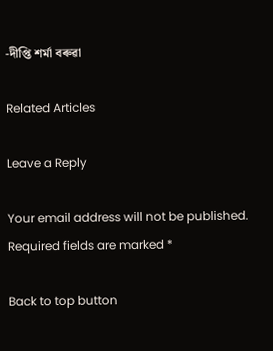-দীপ্তি শৰ্মা বৰুৱা

Related Articles

Leave a Reply

Your email address will not be published. Required fields are marked *

Back to top button